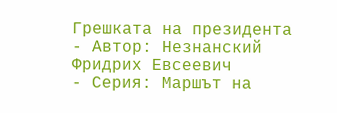Грешката на президента
- Автор: Незнанский Фридрих Евсеевич
- Серия: Маршът на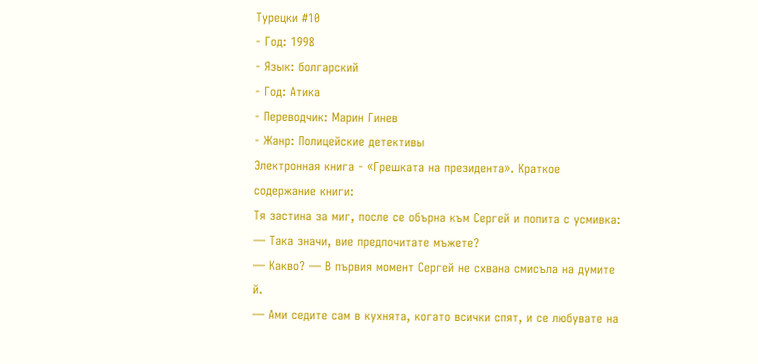Турецки #10
- Год: 1998
- Язык: болгарский
- Год: Атика
- Переводчик: Марин Гинев
- Жанр: Полицейские детективы
Электронная книга - «Грешката на президента». Краткое содержание книги:
Тя застина за миг, после се обърна към Сергей и попита с усмивка:
— Така значи, вие предпочитате мъжете?
— Какво? — В първия момент Сергей не схвана смисъла на думите й.
— Ами седите сам в кухнята, когато всички спят, и се любувате на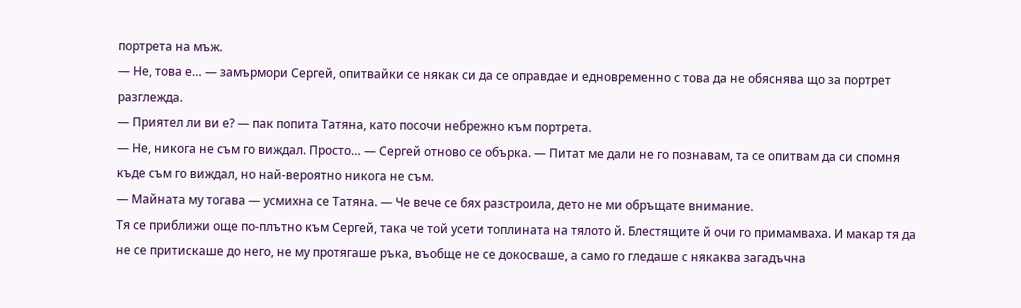портрета на мъж.
— Не, това е… — замърмори Сергей, опитвайки се някак си да се оправдае и едновременно с това да не обяснява що за портрет разглежда.
— Приятел ли ви е? — пак попита Татяна, като посочи небрежно към портрета.
— Не, никога не съм го виждал. Просто… — Сергей отново се обърка. — Питат ме дали не го познавам, та се опитвам да си спомня къде съм го виждал, но най-вероятно никога не съм.
— Майната му тогава — усмихна се Татяна. — Че вече се бях разстроила, дето не ми обръщате внимание.
Тя се приближи още по-плътно към Сергей, така че той усети топлината на тялото й. Блестящите й очи го примамваха. И макар тя да не се притискаше до него, не му протягаше ръка, въобще не се докосваше, а само го гледаше с някаква загадъчна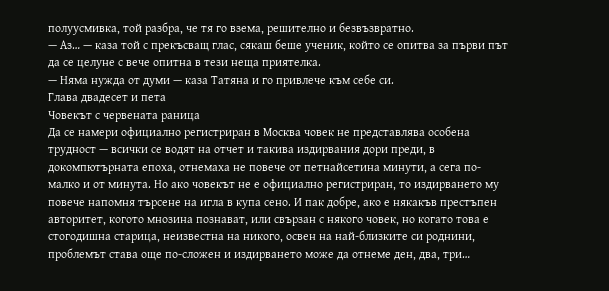полуусмивка, той разбра, че тя го взема, решително и безвъзвратно.
— Аз… — каза той с прекъсващ глас, сякаш беше ученик, който се опитва за първи път да се целуне с вече опитна в тези неща приятелка.
— Няма нужда от думи — каза Татяна и го привлече към себе си.
Глава двадесет и пета
Човекът с червената раница
Да се намери официално регистриран в Москва човек не представлява особена трудност — всички се водят на отчет и такива издирвания дори преди, в докомпютърната епоха, отнемаха не повече от петнайсетина минути, а сега по-малко и от минута. Но ако човекът не е официално регистриран, то издирването му повече напомня търсене на игла в купа сено. И пак добре, ако е някакъв престъпен авторитет, когото мнозина познават, или свързан с някого човек, но когато това е стогодишна старица, неизвестна на никого, освен на най-близките си роднини, проблемът става още по-сложен и издирването може да отнеме ден, два, три…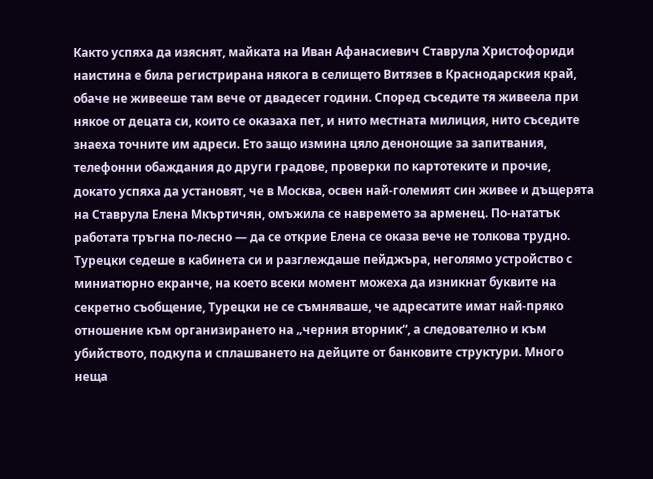Както успяха да изяснят, майката на Иван Афанасиевич Ставрула Христофориди наистина е била регистрирана някога в селището Витязев в Краснодарския край, обаче не живееше там вече от двадесет години. Според съседите тя живеела при някое от децата си, които се оказаха пет, и нито местната милиция, нито съседите знаеха точните им адреси. Ето защо измина цяло денонощие за запитвания, телефонни обаждания до други градове, проверки по картотеките и прочие, докато успяха да установят, че в Москва, освен най-големият син живее и дъщерята на Ставрула Елена Мкъртичян, омъжила се навремето за арменец. По-нататък работата тръгна по-лесно — да се открие Елена се оказа вече не толкова трудно.
Турецки седеше в кабинета си и разглеждаше пейджъра, неголямо устройство с миниатюрно екранче, на което всеки момент можеха да изникнат буквите на секретно съобщение, Турецки не се съмняваше, че адресатите имат най-пряко отношение към организирането на „черния вторник“, а следователно и към убийството, подкупа и сплашването на дейците от банковите структури. Много неща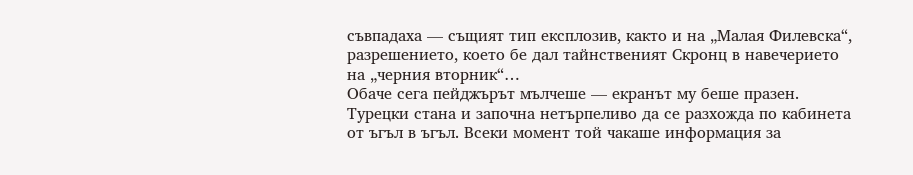съвпадаха — същият тип експлозив, както и на „Малая Филевска“, разрешението, което бе дал тайнственият Скронц в навечерието на „черния вторник“…
Обаче сега пейджърът мълчеше — екранът му беше празен. Турецки стана и започна нетърпеливо да се разхожда по кабинета от ъгъл в ъгъл. Всеки момент той чакаше информация за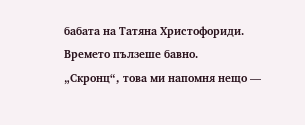бабата на Татяна Христофориди. Времето пълзеше бавно.
„Скронц“, това ми напомня нещо —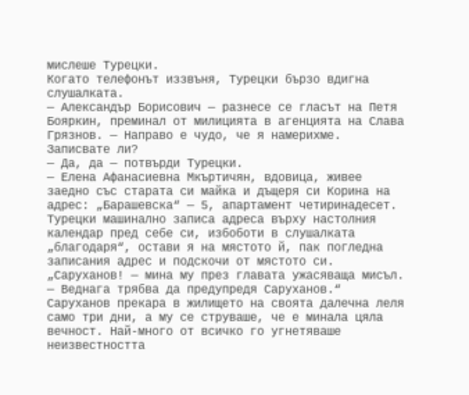мислеше Турецки.
Когато телефонът иззвъня, Турецки бързо вдигна слушалката.
— Александър Борисович — разнесе се гласът на Петя Бояркин, преминал от милицията в агенцията на Слава Грязнов. — Направо е чудо, че я намерихме. Записвате ли?
— Да, да — потвърди Турецки.
— Елена Афанасиевна Мкъртичян, вдовица, живее заедно със старата си майка и дъщеря си Корина на адрес: „Барашевска“ — 5, апартамент четиринадесет.
Турецки машинално записа адреса върху настолния календар пред себе си, избоботи в слушалката „благодаря“, остави я на мястото й, пак погледна записания адрес и подскочи от мястото си.
„Саруханов! — мина му през главата ужасяваща мисъл. — Веднага трябва да предупредя Саруханов.“
Саруханов прекара в жилището на своята далечна леля само три дни, а му се струваше, че е минала цяла вечност. Най-много от всичко го угнетяваше неизвестността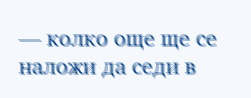— колко още ще се наложи да седи в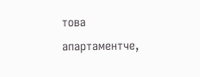това апартаментче,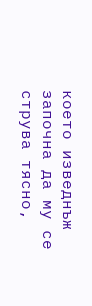което изведнъж започна да му се струва тясно,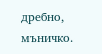дребно, мъничко.